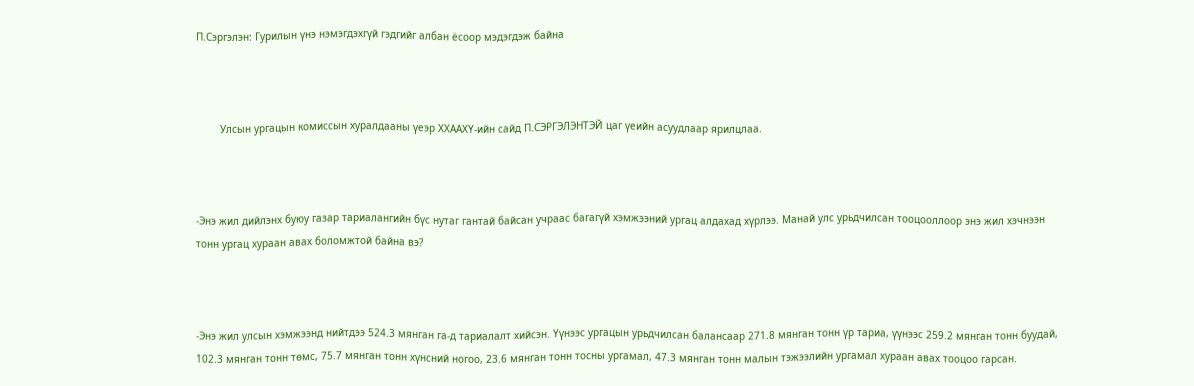П.Сэргэлэн: Гурилын үнэ нэмэгдэхгүй гэдгийг албан ёсоор мэдэгдэж байна



        Улсын ургацын комиссын хуралдааны үеэр ХХААХҮ-ийн сайд П.СЭРГЭЛЭНТЭЙ цаг үеийн асуудлаар ярилцлаа.



-Энэ жил дийлэнх буюу газар тариалангийн бүс нутаг гантай байсан учраас багагүй хэмжээний ургац алдахад хүрлээ. Манай улс урьдчилсан тооцооллоор энэ жил хэчнээн тонн ургац хураан авах боломжтой байна вэ?



-Энэ жил улсын хэмжээнд нийтдээ 524.3 мянган га-д тариалалт хийсэн. Үүнээс ургацын урьдчилсан балансаар 271.8 мянган тонн үр тариа, үүнээс 259.2 мянган тонн буудай, 102.3 мянган тонн төмс, 75.7 мянган тонн хүнсний ногоо, 23.6 мянган тонн тосны ургамал, 47.3 мянган тонн малын тэжээлийн ургамал хураан авах тооцоо гарсан.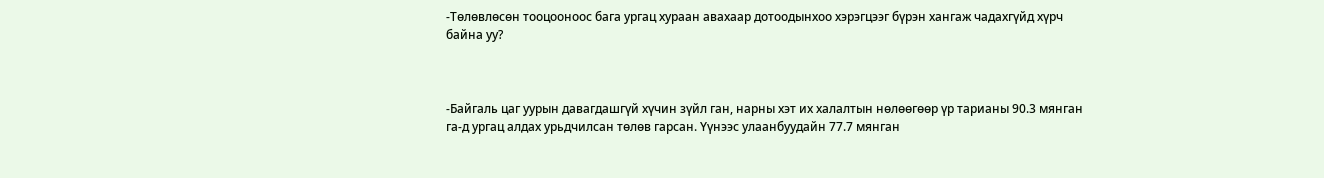-Төлөвлөсөн тооцооноос бага ургац хураан авахаар дотоодынхоо хэрэгцээг бүрэн хангаж чадахгүйд хүрч байна уу?



-Байгаль цаг уурын давагдашгүй хүчин зүйл ган, нарны хэт их халалтын нөлөөгөөр үр тарианы 90.3 мянган га-д ургац алдах урьдчилсан төлөв гарсан. Үүнээс улаанбуудайн 77.7 мянган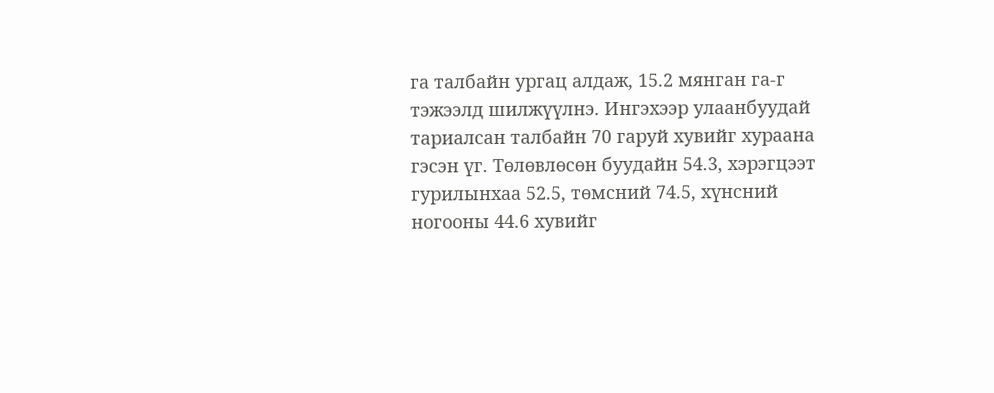га талбайн ургац алдаж, 15.2 мянган га-г тэжээлд шилжүүлнэ. Ингэхээр улаанбуудай тариалсан талбайн 70 гаруй хувийг хураана гэсэн үг. Төлөвлөсөн буудайн 54.3, хэрэгцээт гурилынхаа 52.5, төмсний 74.5, хүнсний ногооны 44.6 хувийг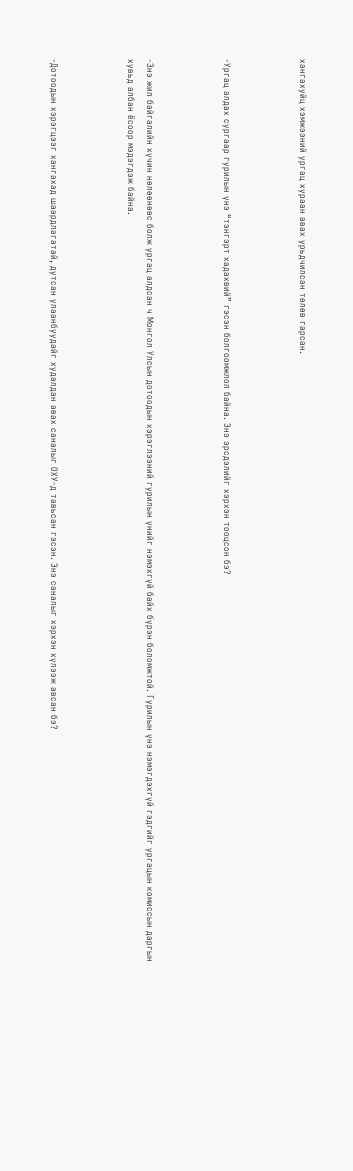хангахуйц хэмжээний ургац хураан авах урьдчилсан төлөв гарсан.



-Ургац алдах сургаар гурилын үнэ “тэнгэрт хадахвий” гэсэн болгоомжлол байна. Энэ эрсдэлийг хэрхэн тооцсон бэ?



-Энэ жил байгалийн хүчин нөлөөнөөс болж ургац алдсан ч Монгол Улсын дотоодын хэрэглээний гурилын үнийг нэмэхгүй байх бүрэн боломжтой. Гурилын үнэ нэмэгдэхгүй гэдгийг ургацын комиссын даргын хувьд албан ёсоор мэдэгдэж байна.



-Дотоодын хэрэгцээг хангахад шаардлагатай, дутсан улаанбуудайг худалдан авах саналыг ОХУ-д тавьсан гэсэн. Энэ саналыг хэрхэн хүлээж авсан бэ?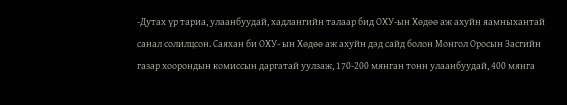-Дутах үр тариа, улаанбуудай, хадлангийн талаар бид ОХУ-ын Хөдөө аж ахуйн яамныхантай санал солилцсон. Саяхан би ОХУ- ын Хөдөө аж ахуйн дэд сайд болон Монгол Оросын Засгийн газар хоорондын комиссын даргатай уулзаж, 170-200 мянган тонн улаанбуудай, 400 мянга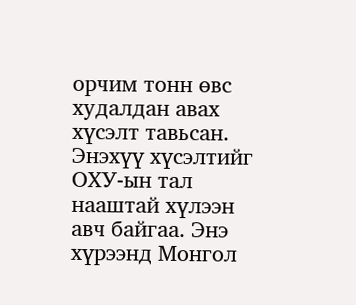орчим тонн өвс худалдан авах хүсэлт тавьсан. Энэхүү хүсэлтийг ОХУ-ын тал нааштай хүлээн авч байгаа. Энэ хүрээнд Монгол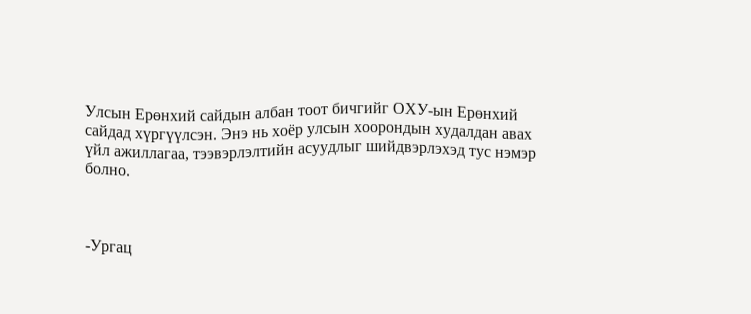Улсын Ерөнхий сайдын албан тоот бичгийг ОХУ-ын Ерөнхий сайдад хүргүүлсэн. Энэ нь хоёр улсын хоорондын худалдан авах үйл ажиллагаа, тээвэрлэлтийн асуудлыг шийдвэрлэхэд тус нэмэр болно.



-Ургац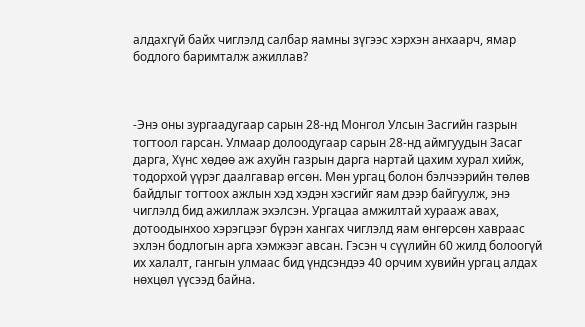алдахгүй байх чиглэлд салбар яамны зүгээс хэрхэн анхаарч, ямар бодлого баримталж ажиллав?



-Энэ оны зургаадугаар сарын 28-нд Монгол Улсын Засгийн газрын тогтоол гарсан. Улмаар долоодугаар сарын 28-нд аймгуудын Засаг дарга, Хүнс хөдөө аж ахуйн газрын дарга нартай цахим хурал хийж, тодорхой үүрэг даалгавар өгсөн. Мөн ургац болон бэлчээрийн төлөв байдлыг тогтоох ажлын хэд хэдэн хэсгийг яам дээр байгуулж, энэ чиглэлд бид ажиллаж эхэлсэн. Ургацаа амжилтай хурааж авах, дотоодынхоо хэрэгцээг бүрэн хангах чиглэлд яам өнгөрсөн хавраас эхлэн бодлогын арга хэмжээг авсан. Гэсэн ч сүүлийн 60 жилд болоогүй их халалт, гангын улмаас бид үндсэндээ 40 орчим хувийн ургац алдах нөхцөл үүсээд байна.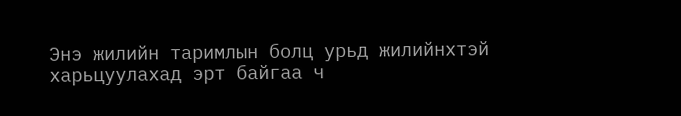Энэ жилийн таримлын болц урьд жилийнхтэй харьцуулахад эрт байгаа ч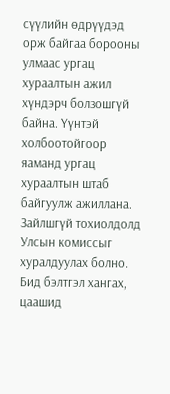сүүлийн өдрүүдэд орж байгаа борооны улмаас ургац хураалтын ажил хүндэрч болзошгүй байна. Үүнтэй холбоотойгоор яаманд ургац хураалтын штаб байгуулж ажиллана. Зайлшгүй тохиолдолд Улсын комиссыг хуралдуулах болно. Бид бэлтгэл хангах, цаашид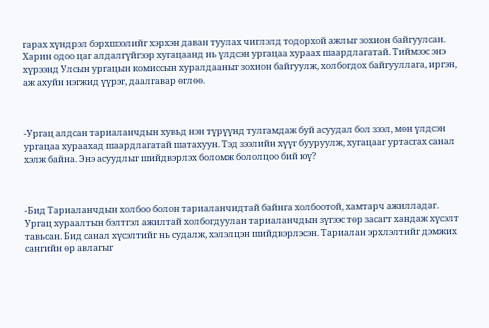гарах хүндрэл бэрхшээлийг хэрхэн даван туулах чиглэлд тодорхой ажлыг зохион байгуулсан. Харин одоо цаг алдалгүйгээр хугацаанд нь үлдсэн ургацаа хураах шаардлагатай. Тиймээс энэ хүрээнд Улсын ургацын комиссын хуралдааныг зохион байгуулж, холбогдох байгууллага, иргэн, аж ахуйн нэгжид үүрэг, даалгавар өглөө.



-Ургац алдсан тариаланчдын хувьд нэн түрүүнд тулгамдаж буй асуудал бол зээл, мөн үлдсэн ургацаа хураахад шаардлагатай шатахуун. Тэд зээлийн хүүг бууруулж, хугацааг уртасгах санал хэлж байна. Энэ асуудлыг шийдвэрлэх боломж бололцоо бий юү?



-Бид Тариаланчдын холбоо болон тариаланчидтай байнга холбоотой, хамтарч ажилладаг. Ургац хураалтын бэлтгэл ажилтай холбогдуулан тариаланчдын зүгээс төр засагт хандаж хүсэлт тавьсан. Бид санал хүсэлтийг нь судалж, хэлэлцэн шийдвэрлэсэн. Тариалан эрхлэлтийг дэмжих сангийн өр авлагыг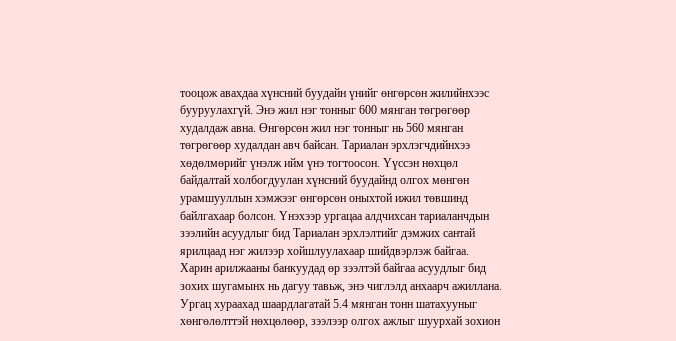тооцож авахдаа хүнсний буудайн үнийг өнгөрсөн жилийнхээс бууруулахгүй. Энэ жил нэг тонныг 600 мянган төгрөгөөр худалдаж авна. Өнгөрсөн жил нэг тонныг нь 560 мянган төгрөгөөр худалдан авч байсан. Тариалан эрхлэгчдийнхээ хөдөлмөрийг үнэлж ийм үнэ тогтоосон. Үүссэн нөхцөл байдалтай холбогдуулан хүнсний буудайнд олгох мөнгөн урамшууллын хэмжээг өнгөрсөн оныхтой ижил төвшинд байлгахаар болсон. Үнэхээр ургацаа алдчихсан тариаланчдын зээлийн асуудлыг бид Тариалан эрхлэлтийг дэмжих сантай ярилцаад нэг жилээр хойшлуулахаар шийдвэрлэж байгаа. Харин арилжааны банкуудад өр зээлтэй байгаа асуудлыг бид зохих шугамынх нь дагуу тавьж, энэ чиглэлд анхаарч ажиллана. Ургац хураахад шаардлагатай 5.4 мянган тонн шатахууныг хөнгөлөлттэй нөхцөлөөр, зээлээр олгох ажлыг шуурхай зохион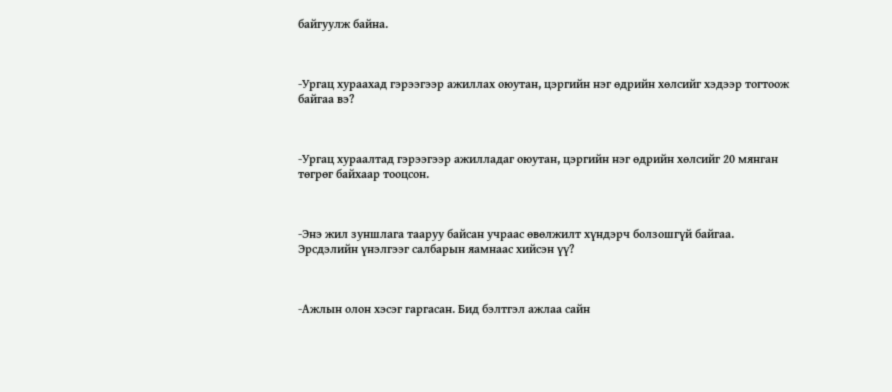байгуулж байна.



-Ургац хураахад гэрээгээр ажиллах оюутан, цэргийн нэг өдрийн хөлсийг хэдээр тогтоож байгаа вэ?



-Ургац хураалтад гэрээгээр ажилладаг оюутан, цэргийн нэг өдрийн хөлсийг 20 мянган төгрөг байхаар тооцсон.



-Энэ жил зуншлага тааруу байсан учраас өвөлжилт хүндэрч болзошгүй байгаа. Эрсдэлийн үнэлгээг салбарын яамнаас хийсэн үү?



-Ажлын олон хэсэг гаргасан. Бид бэлтгэл ажлаа сайн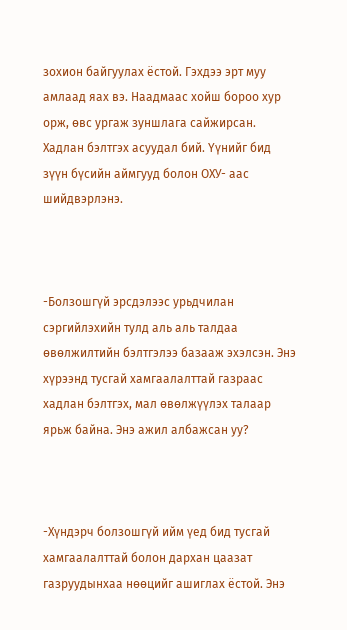зохион байгуулах ёстой. Гэхдээ эрт муу амлаад яах вэ. Наадмаас хойш бороо хур орж, өвс ургаж зуншлага сайжирсан. Хадлан бэлтгэх асуудал бий. Үүнийг бид зүүн бүсийн аймгууд болон ОХУ- аас шийдвэрлэнэ.



-Болзошгүй эрсдэлээс урьдчилан сэргийлэхийн тулд аль аль талдаа өвөлжилтийн бэлтгэлээ базааж эхэлсэн. Энэ хүрээнд тусгай хамгаалалттай газраас хадлан бэлтгэх, мал өвөлжүүлэх талаар ярьж байна. Энэ ажил албажсан уу?



-Хүндэрч болзошгүй ийм үед бид тусгай хамгаалалттай болон дархан цаазат газруудынхаа нөөцийг ашиглах ёстой. Энэ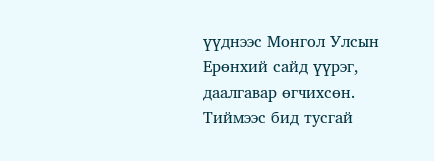үүднээс Монгол Улсын Ерөнхий сайд үүрэг, даалгавар өгчихсөн. Тиймээс бид тусгай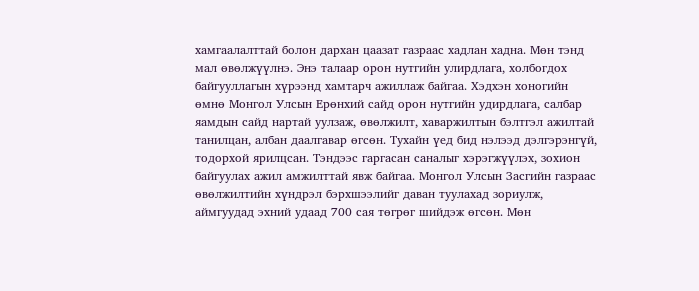хамгаалалттай болон дархан цаазат газраас хадлан хадна. Мөн тэнд мал өвөлжүүлнэ. Энэ талаар орон нутгийн улирдлага, холбогдох байгууллагын хүрээнд хамтарч ажиллаж байгаа. Хэдхэн хоногийн өмнө Монгол Улсын Ерөнхий сайд орон нутгийн удирдлага, салбар яамдын сайд нартай уулзаж, өвөлжилт, хаваржилтын бэлтгэл ажилтай танилцан, албан даалгавар өгсөн. Тухайн үед бид нэлээд дэлгэрэнгүй, тодорхой ярилцсан. Тэндээс гаргасан саналыг хэрэгжүүлэх, зохион байгуулах ажил амжилттай явж байгаа. Монгол Улсын Засгийн газраас өвөлжилтийн хүндрэл бэрхшээлийг даван туулахад зориулж, аймгуудад эхний удаад 700 сая төгрөг шийдэж өгсөн. Мөн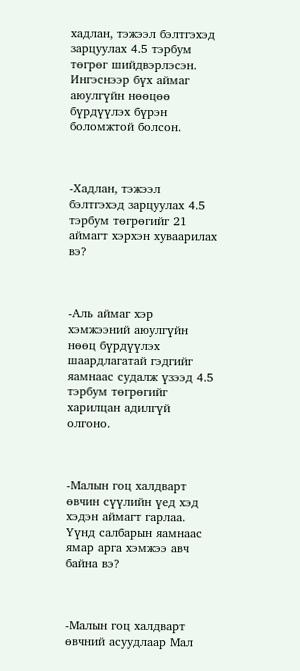хадлан, тэжээл бэлтгэхэд зарцуулах 4.5 тэрбум төгрөг шийдвэрлэсэн. Ингэснээр бүх аймаг аюулгүйн нөөцөө бүрдүүлэх бүрэн боломжтой болсон.



-Хадлан, тэжээл бэлтгэхэд зарцуулах 4.5 тэрбум төгрөгийг 21 аймагт хэрхэн хуваарилах вэ?



-Аль аймаг хэр хэмжээний аюулгүйн нөөц бүрдүүлэх шаардлагатай гэдгийг яамнаас судалж үзээд 4.5 тэрбум төгрөгийг харилцан адилгүй олгоно.



-Малын гоц халдварт өвчин сүүлийн үед хэд хэдэн аймагт гарлаа. Үүнд салбарын яамнаас ямар арга хэмжээ авч байна вэ?



-Малын гоц халдварт өвчний асуудлаар Мал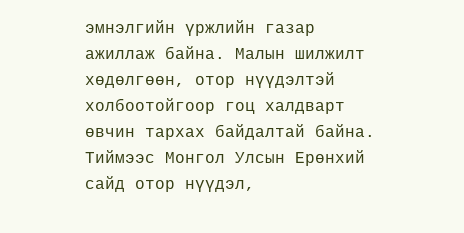эмнэлгийн үржлийн газар ажиллаж байна. Малын шилжилт хөдөлгөөн, отор нүүдэлтэй холбоотойгоор гоц халдварт өвчин тархах байдалтай байна. Тиймээс Монгол Улсын Ерөнхий сайд отор нүүдэл,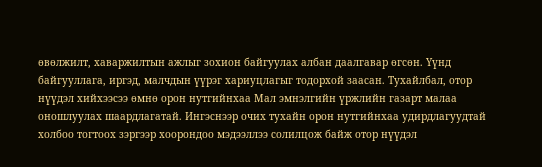өвөлжилт, хаваржилтын ажлыг зохион байгуулах албан даалгавар өгсөн. Үүнд байгууллага, иргэд, малчдын үүрэг хариуцлагыг тодорхой заасан. Тухайлбал, отор нүүдэл хийхээсээ өмнө орон нутгийнхаа Мал эмнэлгийн үржлийн газарт малаа оношлуулах шаардлагатай. Ингэснээр очих тухайн орон нутгийнхаа удирдлагуудтай холбоо тогтоох зэргээр хоорондоо мэдээллээ солилцож байж отор нүүдэл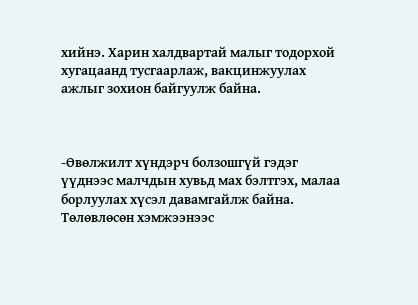хийнэ. Харин халдвартай малыг тодорхой хугацаанд тусгаарлаж, вакцинжуулах ажлыг зохион байгуулж байна.



-Өвөлжилт хүндэрч болзошгүй гэдэг үүднээс малчдын хувьд мах бэлтгэх, малаа борлуулах хүсэл давамгайлж байна. Төлөвлөсөн хэмжээнээс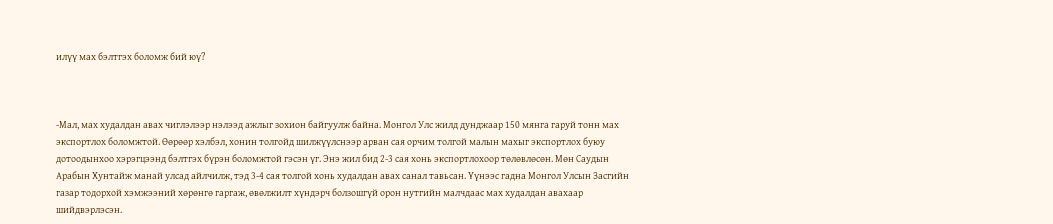илүү мах бэлтгэх боломж бий юү?



-Мал, мах худалдан авах чиглэлээр нэлээд ажлыг зохион байгуулж байна. Монгол Улс жилд дунджаар 150 мянга гаруй тонн мах экспортлох боломжтой. Өөрөөр хэлбэл, хонин толгойд шилжүүлснээр арван сая орчим толгой малын махыг экспортлох буюу дотоодынхоо хэрэгцээнд бэлтгэх бүрэн боломжтой гэсэн үг. Энэ жил бид 2-3 сая хонь экспортлохоор төлөвлөсөн. Мөн Саудын Арабын Хунтайж манай улсад айлчилж, тэд 3-4 сая толгой хонь худалдан авах санал тавьсан. Үүнээс гадна Монгол Улсын Засгийн газар тодорхой хэмжээний хөрөнгө гаргаж, өвөлжилт хүндэрч болзошгүй орон нутгийн малчдаас мах худалдан авахаар шийдвэрлэсэн.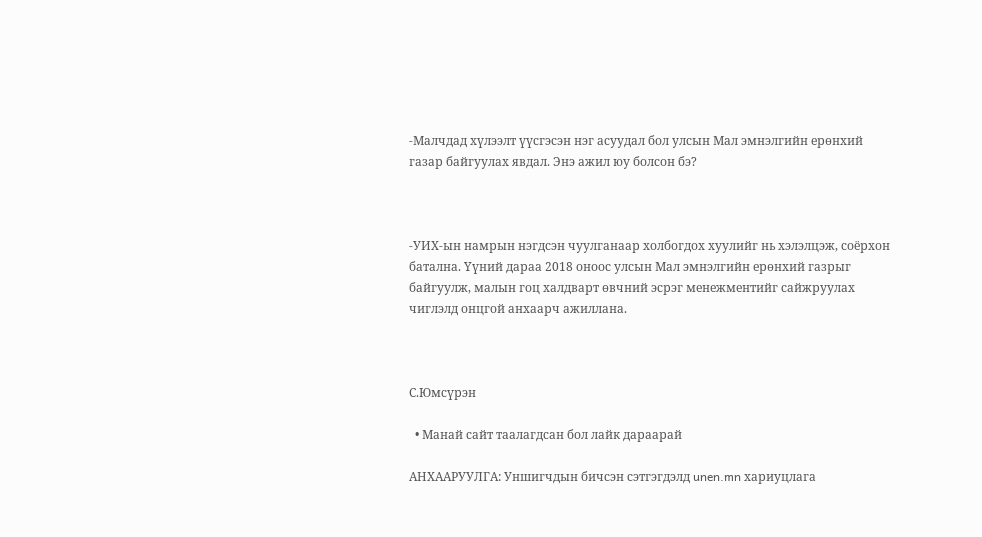-Малчдад хүлээлт үүсгэсэн нэг асуудал бол улсын Мал эмнэлгийн ерөнхий газар байгуулах явдал. Энэ ажил юу болсон бэ?



-УИХ-ын намрын нэгдсэн чуулганаар холбогдох хуулийг нь хэлэлцэж, соёрхон батална. Үүний дараа 2018 оноос улсын Мал эмнэлгийн ерөнхий газрыг байгуулж, малын гоц халдварт өвчний эсрэг менежментийг сайжруулах чиглэлд онцгой анхаарч ажиллана.



С.Юмсүрэн

  • Манай сайт таалагдсан бол лайк дараарай

АНХААРУУЛГА: Уншигчдын бичсэн сэтгэгдэлд unen.mn хариуцлага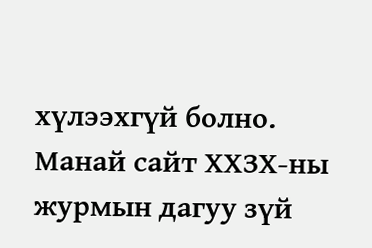хүлээхгүй болно. Манай сайт ХХЗХ-ны журмын дагуу зүй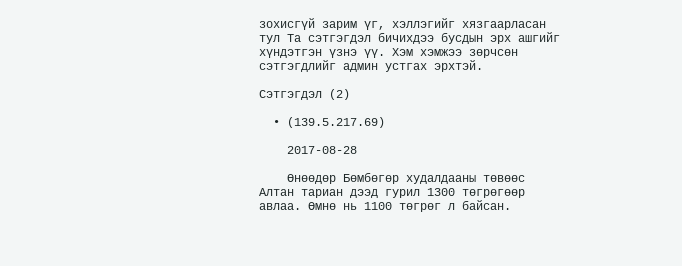зохисгүй зарим үг, хэллэгийг хязгаарласан тул Та сэтгэгдэл бичихдээ бусдын эрх ашгийг хүндэтгэн үзнэ үү. Хэм хэмжээ зөрчсөн сэтгэгдлийг админ устгах эрхтэй.

Сэтгэгдэл (2)

  • (139.5.217.69)

    2017-08-28

    Өнөөдөр Бөмбөгөр худалдааны төвөөс Алтан тариан дээд гурил 1300 төгрөгөөр авлаа. Өмнө нь 1100 төгрөг л байсан.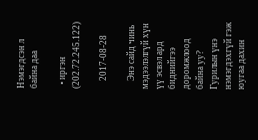Нэмэгдсэн л байна даа

  • иргэн (202.72.245.122)

    2017-08-28

    Энэ сайд чинь мэдээлэлгүй хүн үү эсвэл ард биднийгээ доромжлоод байна уу? Гурилын үнэ нэмэгдэхгүй гэж юугаа дахин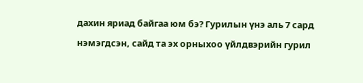дахин яриад байгаа юм бэ? Гурилын үнэ аль 7 сард нэмэгдсэн, сайд та эх орныхоо үйлдвэрийн гурил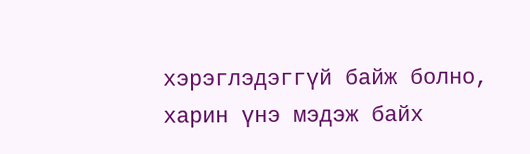хэрэглэдэггүй байж болно, харин үнэ мэдэж байх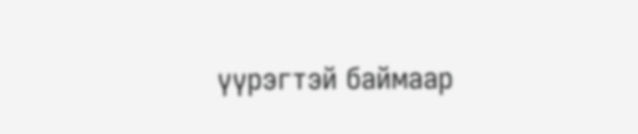үүрэгтэй баймаар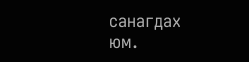санагдах юм.